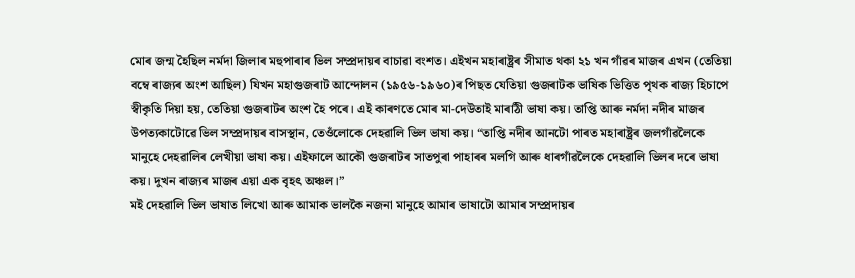মোৰ জন্ম হৈছিল নৰ্মদা জিলাৰ মহুপাৰাৰ ভিল সম্প্ৰদায়ৰ বাচাৱা বংশত। এইখন মহাৰাষ্ট্ৰৰ সীমাত থকা ২১ খন গাঁৱৰ মাজৰ এখন (তেতিয়া বম্বে ৰাজ্যৰ অংশ আছিল) যিখন মহাগুজৰাট আন্দোলন (১৯৫৬-১৯৬০)ৰ পিছত যেতিয়া গুজৰাটক ভাষিক ভিত্তিত পৃথক ৰাজ্য হিচাপে স্বীকৃতি দিয়া হয়, তেতিয়া গুজৰাটৰ অংশ হৈ পৰে। এই কাৰণতে মোৰ মা-দেউতাই মাৰাঠী ভাষা কয়। তাপ্তি আৰু নৰ্মদা নদীৰ মাজৰ উপত্যকাটোৱে ভিল সম্প্ৰদায়ৰ বাসস্থান, তেওঁলোকে দেহৱালি ভিল ভাষা কয়। “তাপ্তি নদীৰ আনটো পাৰত মহাৰাষ্ট্ৰৰ জলগাঁৱলৈকে মানুহে দেহৱালিৰ লেখীয়া ভাষা কয়। এইফালে আকৌ গুজৰাটৰ সাতপুৰা পাহাৰৰ মলগি আৰু ধাৰগাঁৱলৈকে দেহৱালি ভিলৰ দৰে ভাষা কয়। দুখন ৰাজ্যৰ মাজৰ এয়া এক বৃহৎ অঞ্চল।”
মই দেহৱালি ভিল ভাষাত লিখো আৰু আমাক ভালকৈ নজনা মানুহে আমাৰ ভাষাটো আমাৰ সম্প্ৰদায়ৰ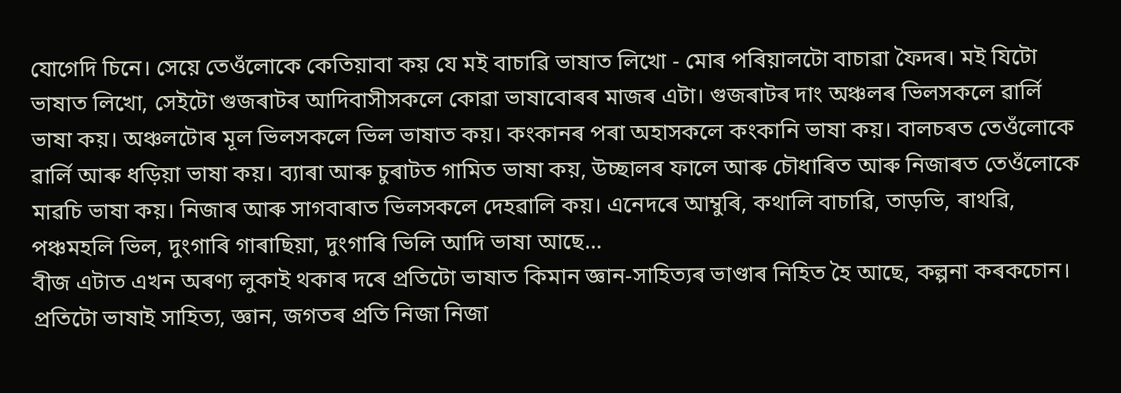যোগেদি চিনে। সেয়ে তেওঁলোকে কেতিয়াবা কয় যে মই বাচাৱি ভাষাত লিখো - মোৰ পৰিয়ালটো বাচাৱা ফৈদৰ। মই যিটো ভাষাত লিখো, সেইটো গুজৰাটৰ আদিবাসীসকলে কোৱা ভাষাবোৰৰ মাজৰ এটা। গুজৰাটৰ দাং অঞ্চলৰ ভিলসকলে ৱাৰ্লি ভাষা কয়। অঞ্চলটোৰ মূল ভিলসকলে ভিল ভাষাত কয়। কংকানৰ পৰা অহাসকলে কংকানি ভাষা কয়। বালচৰত তেওঁলোকে ৱাৰ্লি আৰু ধড়িয়া ভাষা কয়। ব্যাৰা আৰু চুৰাটত গামিত ভাষা কয়, উচ্ছালৰ ফালে আৰু চৌধাৰিত আৰু নিজাৰত তেওঁলোকে মাৱচি ভাষা কয়। নিজাৰ আৰু সাগবাৰাত ভিলসকলে দেহৱালি কয়। এনেদৰে আম্বুৰি, কথালি বাচাৱি, তাড়ভি, ৰাথৱি, পঞ্চমহলি ভিল, দুংগাৰি গাৰাছিয়া, দুংগাৰি ভিলি আদি ভাষা আছে…
বীজ এটাত এখন অৰণ্য লুকাই থকাৰ দৰে প্ৰতিটো ভাষাত কিমান জ্ঞান-সাহিত্যৰ ভাণ্ডাৰ নিহিত হৈ আছে, কল্পনা কৰকচোন। প্ৰতিটো ভাষাই সাহিত্য, জ্ঞান, জগতৰ প্ৰতি নিজা নিজা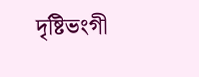দৃষ্টিভংগী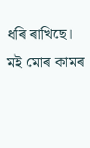ধৰি ৰাখিছে। মই মোৰ কামৰ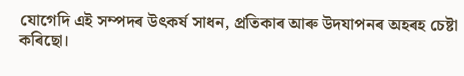যোগেদি এই সম্পদৰ উৎকৰ্ষ সাধন, প্ৰতিকাৰ আৰু উদযাপনৰ অহৰহ চেষ্টা কৰিছো।